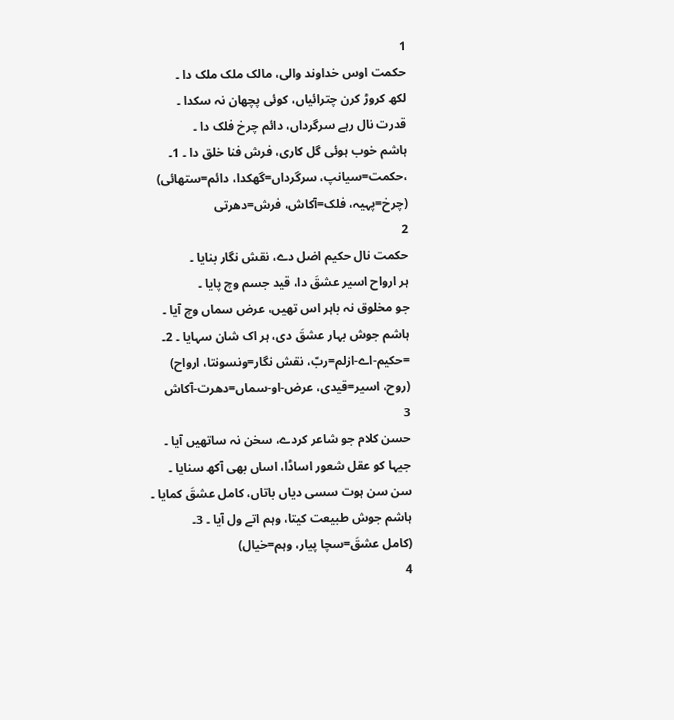1
حکمت اوس خداوند والی، مالک ملک ملک دا ۔
لکھ کروڑ کرن چترائیاں، کوئی پچھان نہ سکدا ۔
قدرت نال رہے سرگرداں، دائم چرخ فلک دا ۔
ہاشم خوب ہوئی گل کاری، فرش فنا خلق دا ۔ 1۔
،حکمت=سیانپ، سرگرداں=گھکدا، دائم=ستھائی)
(چرخ=پہیہ، فلک=آکاش، فرش=دھرتی
2
حکمت نال حکیم اضل دے، نقش نگار بنایا ۔
ہر ارواح اسیر عشقَ دا، قید جسم وچ پایا ۔
جو مخلوق نہ باہر اس تھیں، عرض سماں وچ آیا ۔
ہاشم جوش بہار عشقَ دی، ہر اک شان سہایا ۔ 2۔
=حکیم-اے-ازلم=ربّ، نقش نگار=ونسونتا، ارواح)
(روح، اسیر=قیدی، عرض-او-سماں=دھرت-آکاش
3
حسن کلام جو شاعر کردے، سخن نہ ساتھیں آیا ۔
جیہا کو عقل شعور اساڈا، اساں بھی آکھ سنایا ۔
سن سن ہوت سسی دیاں باتاں، کامل عشقَ کمایا ۔
ہاشم جوش طبیعت کیتا، وہم اتے ول آیا ۔ 3۔
(کامل عشقَ=سچا پیار، وہم=خیال)
4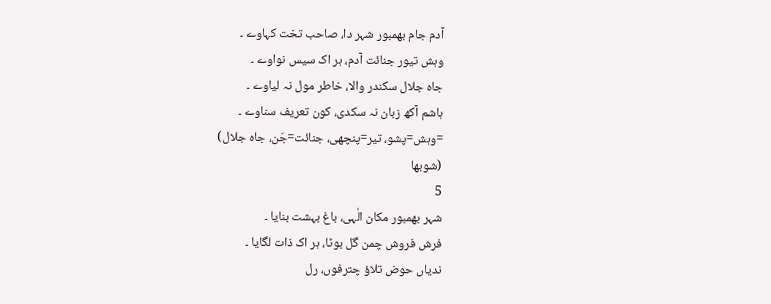آدم جام بھمبور شہر دا، صاحب تخت کہاوے ۔
وہش تیور جنائت آدم، ہر اک سیس نواوے ۔
جاه جلال سکندر والا، خاطر مول نہ لیاوے ۔
ہاشم آکھ زبان نہ سکدی، کون تعریف سناوے ۔
=وہش=پشو، تیر=پنچھی، جنائت=جّن، جاه جلال)
(شوبھا
5
شہر بھمبور مکان الٰہی، باغ بہشت بنایا ۔
فرش فروش چمن گل بوٹا، ہر اک ذات لگایا ۔
ندیاں حوض تلاؤ چترفوں، رل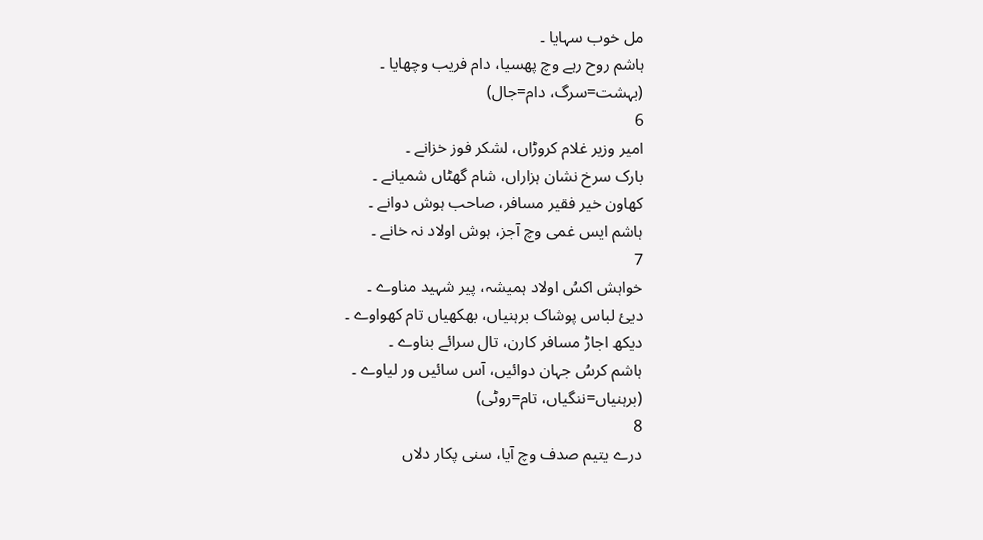مل خوب سہایا ۔
ہاشم روح رہے وچ پھسیا، دام فریب وچھایا ۔
(بہشت=سرگ، دام=جال)
6
امیر وزیر غلام کروڑاں، لشکر فوز خزانے ۔
بارک سرخ نشان ہزاراں، شام گھٹاں شمیانے ۔
کھاون خیر فقیر مسافر، صاحب ہوش دوانے ۔
ہاشم ایس غمی وچ آجز، ہوش اولاد نہ خانے ۔
7
خواہش اکسُ اولاد ہمیشہ، پیر شہید مناوے ۔
دیئ لباس پوشاک برہنیاں، بھکھیاں تام کھواوے ۔
دیکھ اجاڑ مسافر کارن، تال سرائے بناوے ۔
ہاشم کرسُ جہان دوائیں، آس سائیں ور لیاوے ۔
(برہنیاں=ننگیاں، تام=روٹی)
8
درے یتیم صدف وچ آیا، سنی پکار دلاں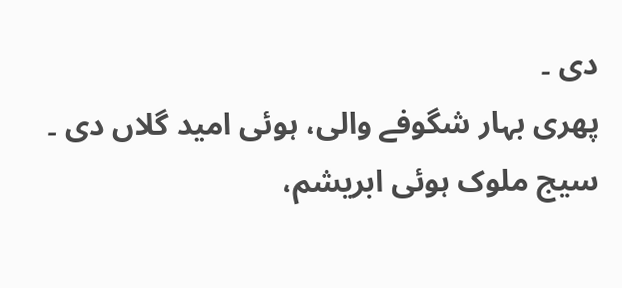دی ۔
پھری بہار شگوفے والی، ہوئی امید گلاں دی ۔
سیج ملوک ہوئی ابریشم،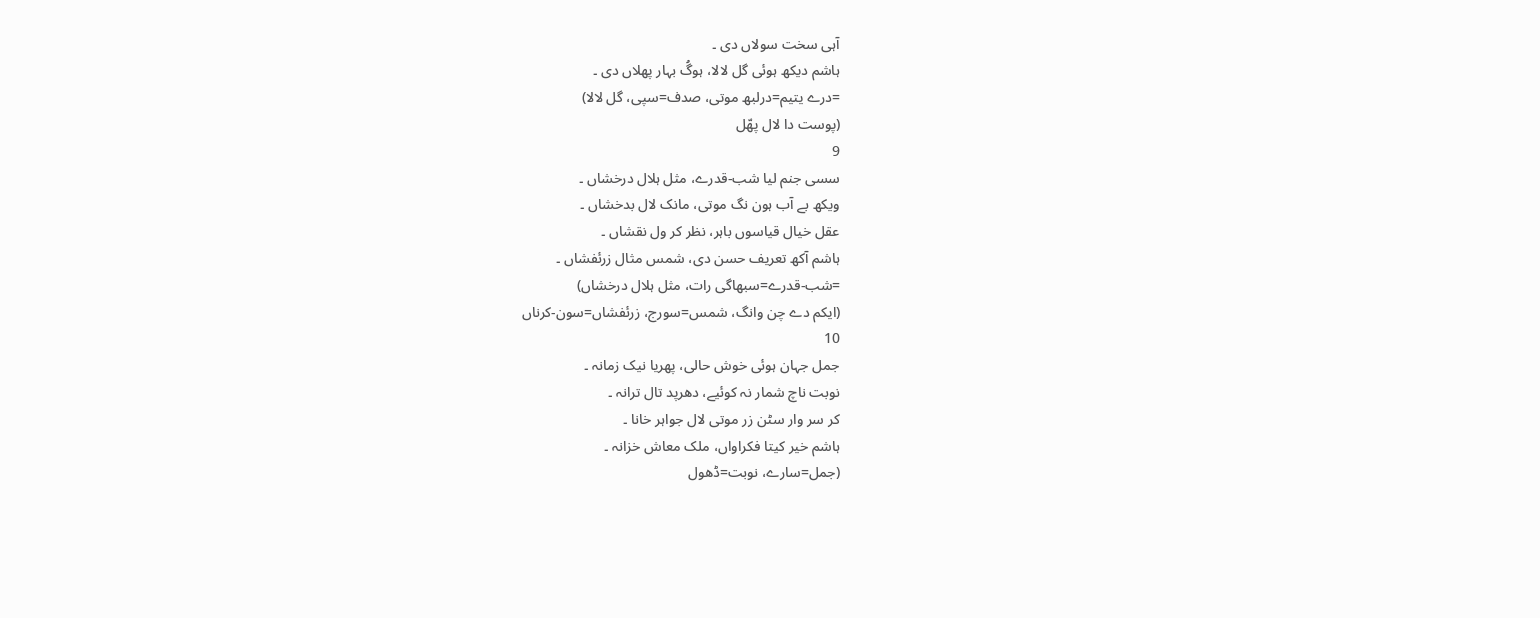آہی سخت سولاں دی ۔
ہاشم دیکھ ہوئی گل لالا، ہوگُ بہار پھلاں دی ۔
=درے یتیم=درلبھ موتی، صدف=سپی، گل لالا)
(پوست دا لال پھّل
9
سسی جنم لیا شب-قدرے، مثل ہلال درخشاں ۔
ویکھ بے آب ہون نگ موتی، مانک لال بدخشاں ۔
عقل خیال قیاسوں باہر، نظر کر ول نقشاں ۔
ہاشم آکھ تعریف حسن دی، شمس مثال زرئفشاں ۔
=شب-قدرے=سبھاگی رات، مثل ہلال درخشاں)
(ایکم دے چن وانگ، شمس=سورج، زرئفشاں=سون-کرناں
10
جمل جہان ہوئی خوش حالی، پھریا نیک زمانہ ۔
نوبت ناچ شمار نہ کوئیے، دھرپد تال ترانہ ۔
کر سر وار سٹن زر موتی لال جواہر خانا ۔
ہاشم خیر کیتا فکراواں، ملک معاش خزانہ ۔
(جمل=سارے، نوبت=ڈھول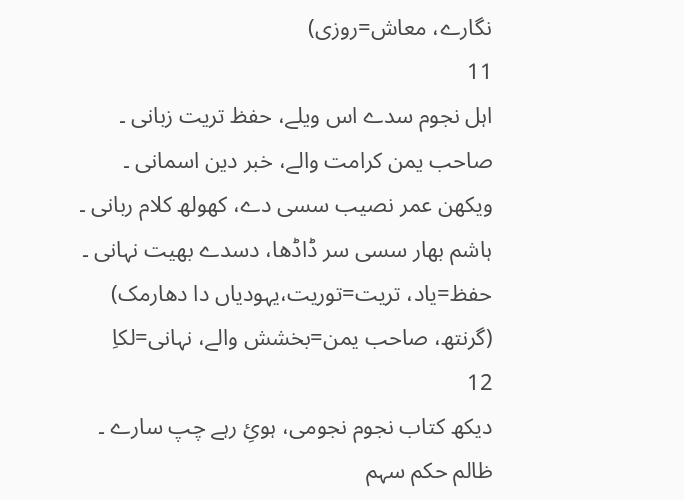نگارے، معاش=روزی)
11
اہل نجوم سدے اس ویلے، حفظ تریت زبانی ۔
صاحب یمن کرامت والے، خبر دین اسمانی ۔
ویکھن عمر نصیب سسی دے، کھولھ کلام ربانی ۔
ہاشم بھار سسی سر ڈاڈھا، دسدے بھیت نہانی ۔
حفظ=یاد، تریت=توریت،یہودیاں دا دھارمک)
(گرنتھ، صاحب یمن=بخشش والے، نہانی=لکاِ
12
دیکھ کتاب نجوم نجومی، ہوئِ رہے چپ سارے ۔
ظالم حکم سہم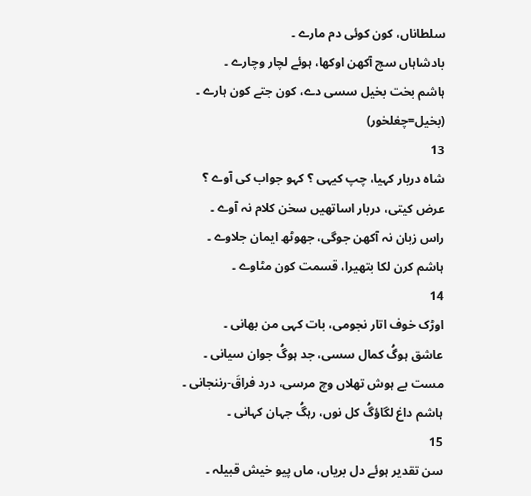سلطاناں، کون کوئی دم مارے ۔
بادشاہاں سچ آکھن اوکھا، ہوئے لچار وچارے ۔
ہاشم بخت بخیل سسی دے، کون جتے کون ہارے ۔
(بخیل=چغلخور)
13
شاه دربار کہیا، چپ کیہی ؟ کہو جواب کی آوے ؟
عرض کیتی، دربار اساتھیں سخن کلام نہ آوے ۔
راس زبان نہ آکھن جوگی، جھوٹھ ایمان جلاوے ۔
ہاشم کرن لکا بتھیرا، قسمت کون مٹاوے ۔
14
اوڑک خوف اتار نجومی، بات کہی من بھانی ۔
عاشق ہوگُ کمال سسی، جد ہوگُ جوان سیانی ۔
مست بے ہوش تھلاں وچ مرسی، درد فراقَ-رننجانی ۔
ہاشم داغ لگاؤگُ کل نوں، رہگُ جہان کہانی ۔
15
سن تقدیر ہوئے دل بریاں، ماں پیو خیش قبیلہ ۔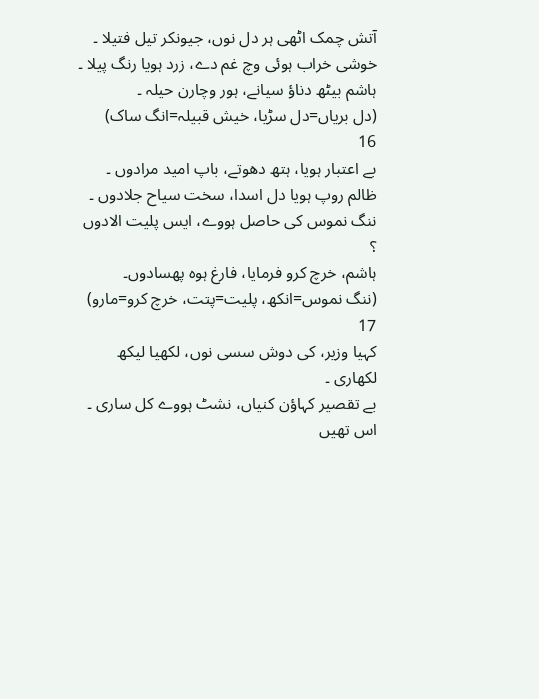آتش چمک اٹھی ہر دل نوں، جیونکر تیل فتیلا ۔
خوشی خراب ہوئی وچ غم دے، زرد ہویا رنگ پیلا ۔
ہاشم بیٹھ دناؤ سیانے، ہور وچارن حیلہ ۔
(دل بریاں=دل سڑیا، خیش قبیلہ=انگ ساک)
16
بے اعتبار ہویا، ہتھ دھوتے، باپ امید مرادوں ۔
ظالم روپ ہویا دل اسدا، سخت سیاح جلادوں ۔
ننگ نموس کی حاصل ہووے، ایس پلیت الادوں ؟
ہاشم، خرچ کرو فرمایا، فارغ ہوه پھسادوں۔
(ننگ نموس=انکھ، پلیت=پتت، خرچ کرو=مارو)
17
کہیا وزیر، کی دوش سسی نوں، لکھیا لیکھ لکھاری ۔
بے تقصیر کہاؤن کنیاں، نشٹ ہووے کل ساری ۔
اس تھیں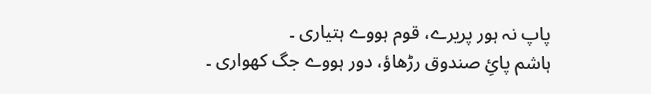پاپ نہ ہور پریرے، قوم ہووے ہتیاری ۔
ہاشم پائِ صندوق رڑھاؤ، دور ہووے جگ کھواری ۔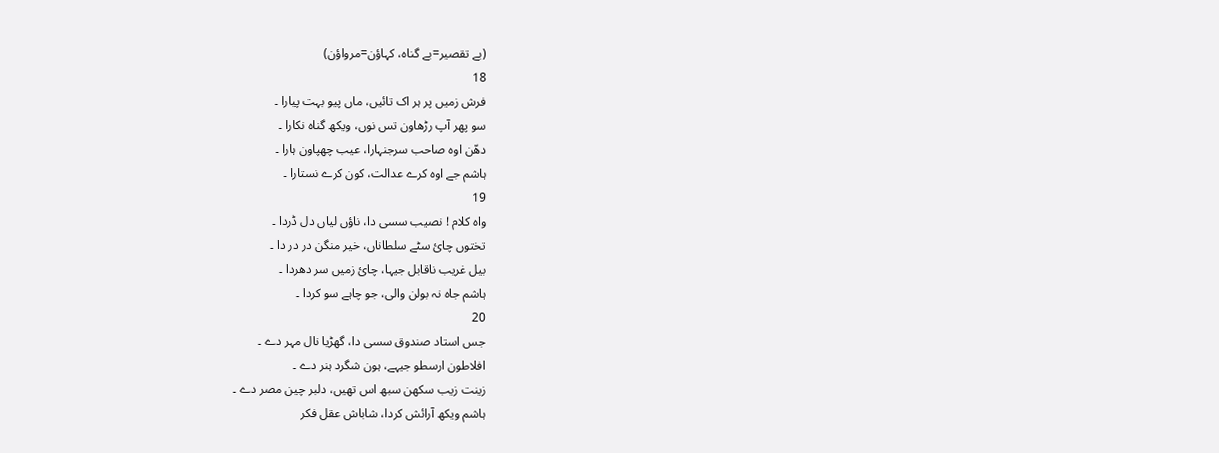(بے تقصیر=بے گناه، کہاؤن=مرواؤن)
18
فرش زمیں پر ہر اک تائیں، ماں پیو بہت پیارا ۔
سو پھر آپ رڑھاون تس نوں، ویکھ گناه نکارا ۔
دھّن اوه صاحب سرجنہارا، عیب چھپاون ہارا ۔
ہاشم جے اوه کرے عدالت، کون کرے نستارا ۔
19
واه کلام ! نصیب سسی دا، ناؤں لیاں دل ڈردا ۔
تختوں چائ سٹے سلطاناں، خیر منگن در در دا ۔
بیل غریب ناقابل جیہا، چائ زمیں سر دھردا ۔
ہاشم جاه نہ بولن والی، جو چاہے سو کردا ۔
20
جس استاد صندوق سسی دا، گھڑیا نال مہر دے ۔
افلاطون ارسطو جیہے، ہون شگرد ہنر دے ۔
زینت زیب سکھن سبھ اس تھیں، دلبر چین مصر دے ۔
ہاشم ویکھ آرائش کردا، شاباش عقل فکر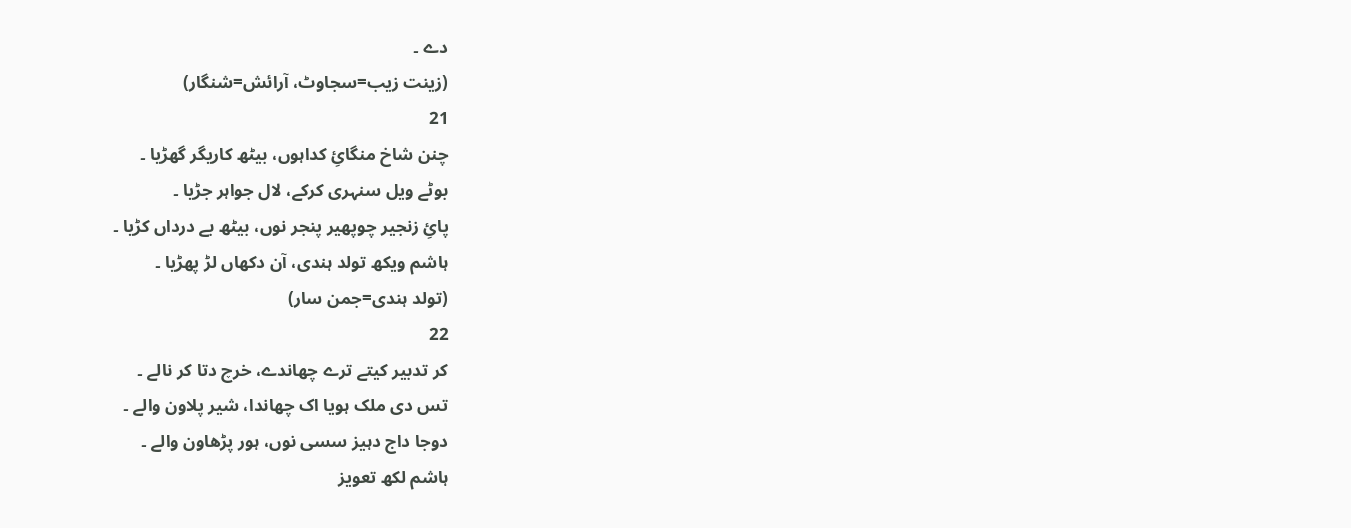دے ۔
(زینت زیب=سجاوٹ، آرائش=شنگار)
21
چنن شاخ منگائِ کداہوں، بیٹھ کاریگر گھڑیا ۔
بوٹے ویل سنہری کرکے، لال جواہر جڑیا ۔
پائِ زنجیر چوپھیر پنجر نوں، بیٹھ بے درداں کڑیا ۔
ہاشم ویکھ تولد ہندی، آن دکھاں لڑ پھڑیا ۔
(تولد ہندی=جمن سار)
22
کر تدبیر کیتے ترے چھاندے، خرچ دتا کر نالے ۔
تس دی ملک ہویا اک چھاندا، شیر پلاون والے ۔
دوجا داج دہیز سسی نوں، ہور پڑھاون والے ۔
ہاشم لکھ تعویز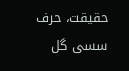حقیقت، حرف سسی گل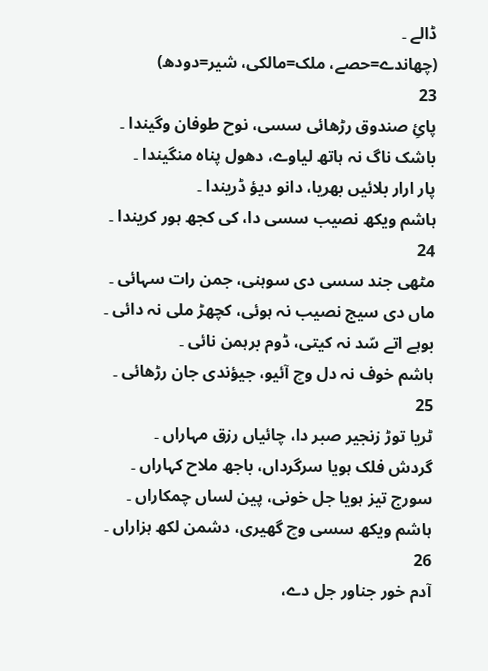ڈالے ۔
(چھاندے=حصے، ملک=مالکی، شیر=دودھ)
23
پائِ صندوق رڑھائی سسی، نوح طوفان وگیندا ۔
باشک ناگ نہ ہاتھ لیاوے، دھول پناه منگیندا ۔
پار ارار بلائیں بھریا، دانو دیؤ ڈریندا ۔
ہاشم ویکھ نصیب سسی دا، کی کجھ ہور کریندا ۔
24
مٹھی جند سسی دی سوہنی، جمن رات سہائی ۔
ماں دی سیج نصیب نہ ہوئی، کچھڑ ملی نہ دائی ۔
بوہے اتے سّد نہ کیتی، ڈوم برہمن نائی ۔
ہاشم خوف نہ دل وچ آئیو، جیؤندی جان رڑھائی ۔
25
ٹریا توڑ زنجیر صبر دا، چائیاں رزق مہاراں ۔
گردش فلک ہویا سرگرداں، باجھ ملاح کہاراں ۔
سورج تیز ہویا جل خونی، پین لساں چمکاراں ۔
ہاشم ویکھ سسی وچ گھیری، دشمن لکھ ہزاراں ۔
26
آدم خور جناور جل دے،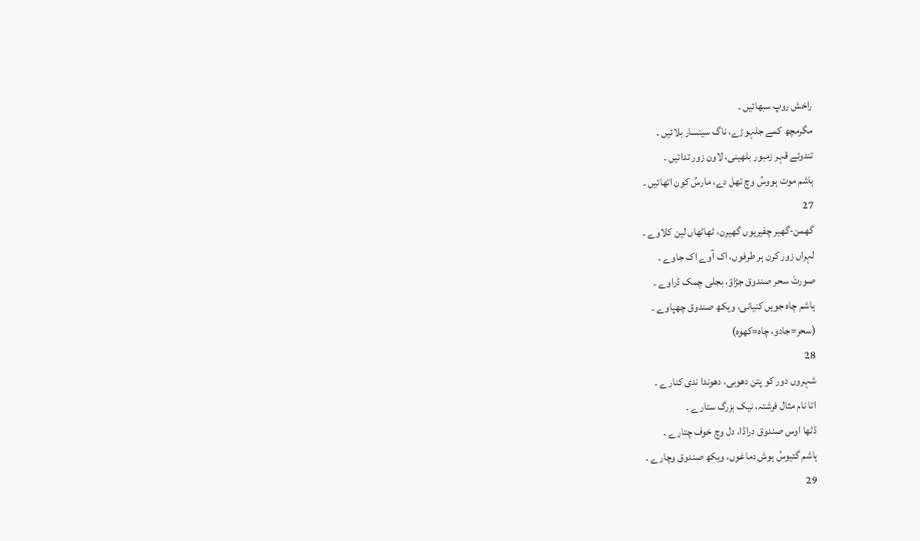راخش روپ سبھائیں ۔
مگرمچھ کمے جلہوڑے، ناگ سینسار بلائیں ۔
تندوئے قہر زمبور بلھینی، لاون زور تدائیں ۔
ہاشم موت ہووسُ وچ تھل دے، مارسُ کون اتھائیں ۔
27
گھمن-گھیر چفیریوں گھیرن، ٹھاٹھاں لین کلاوے ۔
لہراں زور کرن ہر طرفوں، اک آوے اک جاوے ۔
صورتَ سحر صندوق جڑاؤ، بجلی چمک ڈراوے ۔
ہاشم چاه جویں کنیانی، ویکھ صندوق چھپاوے ۔
(سحر=جادو، چاه=کھوه)
28
شہروں دور کو پتن دھوبی، دھوندا ندی کنارے ۔
اتا نام مثال فرشتہ، نیک بزرگ ستارے ۔
ڈٹھا اوس صندوق دراڈا، دل وچ خوف چتارے ۔
ہاشم گئیوسُ ہوش دماغوں، ویکھ صندوق وچارے ۔
29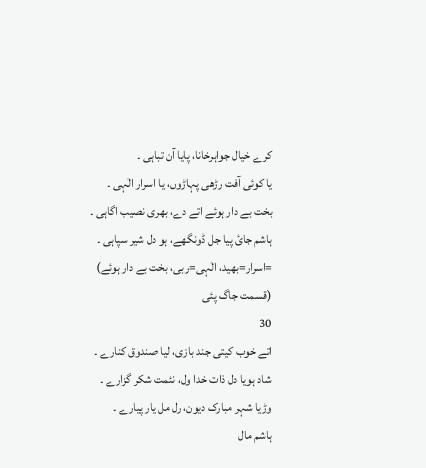کرے خیال جواہرخانا، پایا آن تباہی ۔
یا کوئی آفت رڑھی پہاڑوں، یا اسرار الٰہی ۔
بخت بے دار ہوئے اتے دے، بھری نصیب اگاہی ۔
ہاشم جائ پیا جل ڈونگھے، ہو دل شیر سپاہی ۔
=اسرار=بھید، الٰہی=ربی، بخت بے دار ہوئے)
(قسمت جاگ پئی
30
اتے خوب کیتی جند بازی، لیا صندوق کنارے ۔
شاد ہویا دل ذات خدا ول، نئمت شکر گزارے ۔
وڑیا شہر مبارک دیون، رل مل یار پیارے ۔
ہاشم مال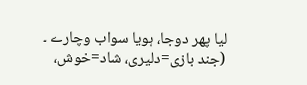لیا پھر دوجا، ہویا سواب وچارے ۔
(جند بازی=دلیری، شاد=خوش،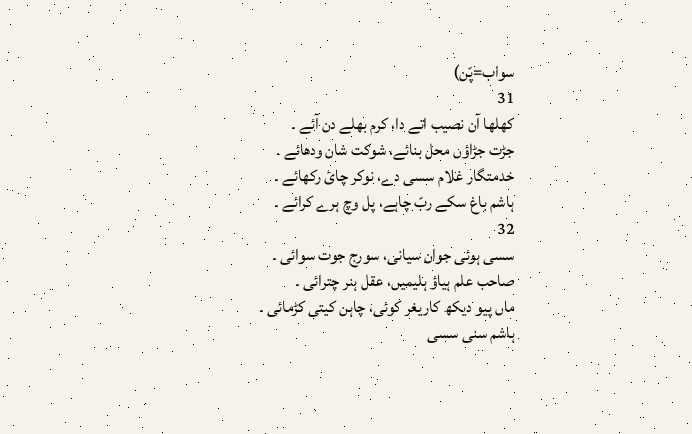سواب=پّن)
31
کھلھا آن نصیب اتے دا، کرم بھلے دن آئے ۔
جڑت جڑاؤں محل بنائے، شوکت شان ودھائے ۔
خدمتگار غلام سسی دے، نوکر چائ رکھائے ۔
ہاشم باغ سکے ربّ چاہے، پل وچ ہرے کرائے ۔
32
سسی ہوئی جوان سیانی، سورج جوت سوائی ۔
صاحب علم ہیاؤ ہلیمیں، عقل ہنر چترائی ۔
ماں پیو دیکھ کاریغر کوئی، چاہن کیتی کڑمائی ۔
ہاشم سنی سسی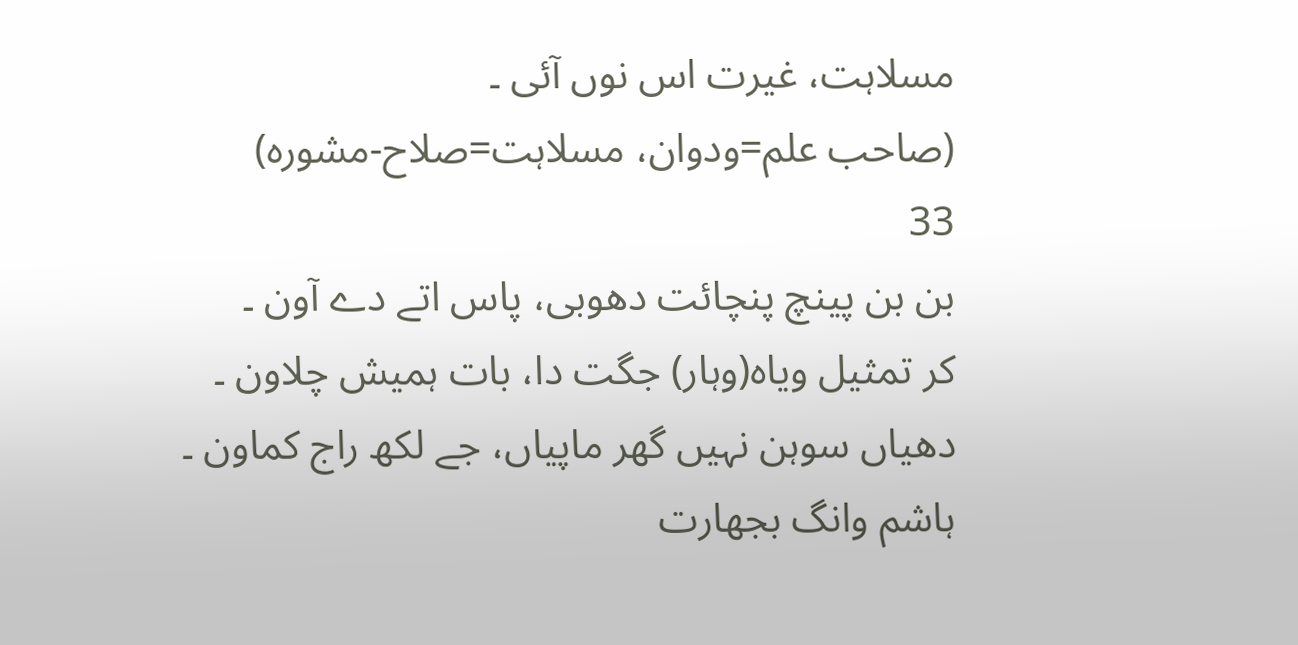مسلاہت، غیرت اس نوں آئی ۔
(صاحب علم=ودوان، مسلاہت=صلاح-مشوره)
33
بن بن پینچ پنچائت دھوبی، پاس اتے دے آون ۔
کر تمثیل ویاه(وہار) جگت دا، بات ہمیش چلاون ۔
دھیاں سوہن نہیں گھر ماپیاں، جے لکھ راج کماون ۔
ہاشم وانگ بجھارت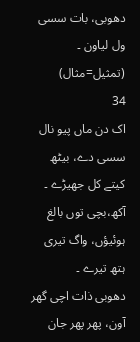دھوبی، بات سسی ول لیاون ۔
(تمثیل=مثال)
34
اک دن ماں پیو نال سسی دے، بیٹھ کیتے کل جھیڑے ۔
آکھ،بچی توں بالغ ہوئیؤں، واگ تیری ہتھ تیرے ۔
دھوبی ذات اچی گھر آون، پھر پھر جان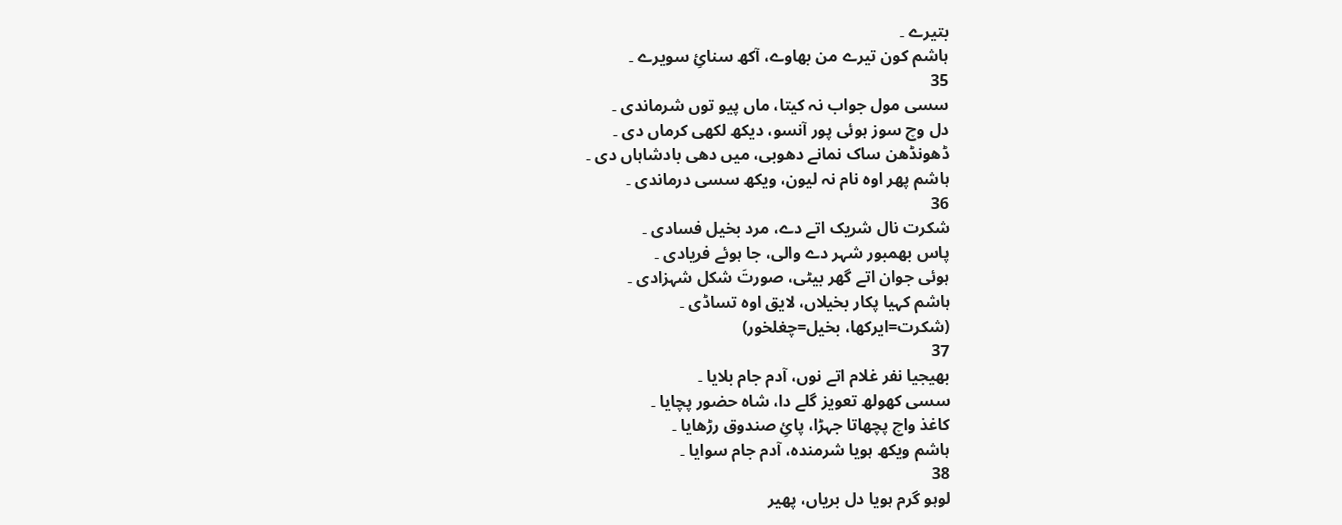بتیرے ۔
ہاشم کون تیرے من بھاوے، آکھ سنائِ سویرے ۔
35
سسی مول جواب نہ کیتا، ماں پیو توں شرماندی ۔
دل وچ سوز ہوئی پور آنسو، دیکھ لکھی کرماں دی ۔
ڈھونڈھن ساک نمانے دھوبی، میں دھی بادشاہاں دی ۔
ہاشم پھر اوه نام نہ لیون، ویکھ سسی درماندی ۔
36
شکرت نال شریک اتے دے، مرد بخیل فسادی ۔
پاس بھمبور شہر دے والی، جا ہوئے فریادی ۔
ہوئی جوان اتے گھر بیٹی، صورتَ شکل شہزادی ۔
ہاشم کہیا پکار بخیلاں، لایق اوه تساڈی ۔
(شکرت=ایرکھا، بخیل=چغلخور)
37
بھیجیا نفر غلام اتے نوں، آدم جام بلایا ۔
سسی کھولھ تعویز گلے دا، شاه حضور پچایا ۔
کاغذ واچ پچھاتا جہڑا، پائِ صندوق رڑھایا ۔
ہاشم ویکھ ہویا شرمنده، آدم جام سوایا ۔
38
لوہو گرم ہویا دل بریاں، پھیر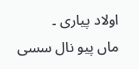اولاد پیاری ۔
ماں پیو نال سسی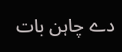دے چاہن بات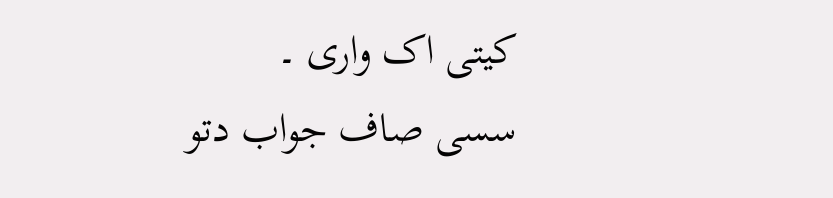کیتی اک واری ۔
سسی صاف جواب دتو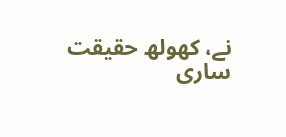نے، کھولھ حقیقت ساری